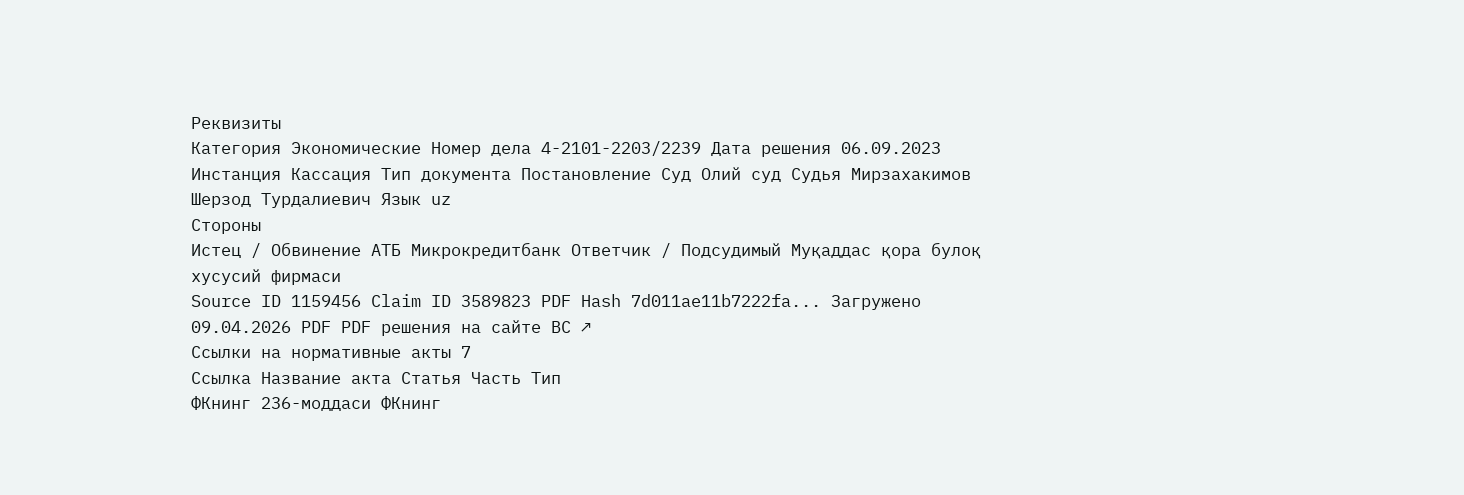Реквизиты
Категория Экономические Номер дела 4-2101-2203/2239 Дата решения 06.09.2023 Инстанция Кассация Тип документа Постановление Суд Олий суд Судья Мирзахакимов Шерзод Турдалиевич Язык uz
Стороны
Истец / Обвинение АТБ Микрокредитбанк Ответчик / Подсудимый Муқаддас қора булоқ хусусий фирмаси
Source ID 1159456 Claim ID 3589823 PDF Hash 7d011ae11b7222fa... Загружено 09.04.2026 PDF PDF решения на сайте ВС ↗
Ссылки на нормативные акты 7
Ссылка Название акта Статья Часть Тип
ФКнинг 236-моддаси ФКнинг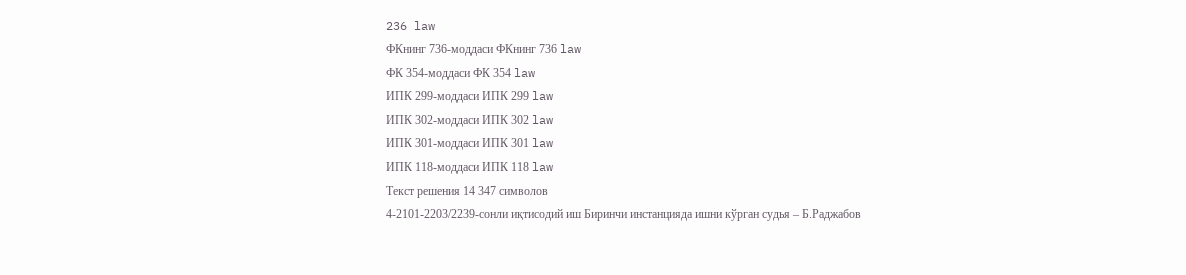236 law
ФКнинг 736-моддаси ФКнинг 736 law
ФК 354-моддаси ФК 354 law
ИПК 299-моддаси ИПК 299 law
ИПК 302-моддаси ИПК 302 law
ИПК 301-моддаси ИПК 301 law
ИПК 118-моддаси ИПК 118 law
Текст решения 14 347 символов
4-2101-2203/2239-сонли иқтисодий иш Биринчи инстанцияда ишни кўрган судья – Б.Раджабов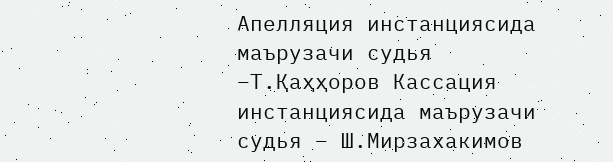Апелляция инстанциясида маърузачи судья –Т.Қаҳҳоров Кассация инстанциясида маърузачи судья – Ш.Мирзахакимов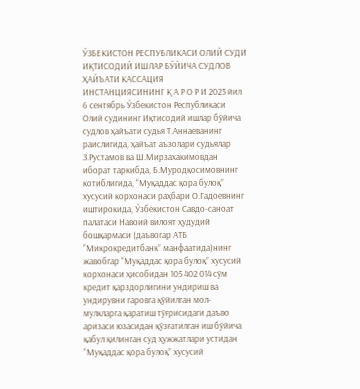ЎЗБЕКИСТОН РЕСПУБЛИКАСИ ОЛИЙ СУДИ ИҚТИСОДИЙ ИШЛАР БЎЙИЧА СУДЛОВ ҲАЙЪАТИ КАССАЦИЯ ИНСТАНЦИЯСИНИНГ Қ А Р О Р И 2023 йил 6 сентябрь Ўзбекистон Республикаси Олий судининг Иқтисодий ишлар бўйича судлов ҳайъати судья Т.Аннаеванинг раислигида, ҳайъат аъзолари судьялар З.Рустамов ва Ш.Мирзахакимовдан иборат таркибда, Б.Муродқосимовнинг котиблигида, “Муқаддас қора булоқ” хусусий корхонаси раҳбари О.Гадоевнинг иштирокида, Ўзбекистон Савдо-саноат палатаси Навоий вилоят ҳудудий бошқармаси (даъвогар АТБ “Микрокредитбанк” манфаатида)нинг жавобгар “Муқаддас қора булоқ” хусусий корхонаси ҳисобидан 105 402 014 сўм кредит қарздорлигини ундириш ва ундирувни гаровга қўйилган мол-мулкларга қаратиш тўғрисидаги даъво аризаси юзасидан қўзғатилган иш бўйича қабул қилинган суд ҳужжатлари устидан “Муқаддас қора булоқ” хусусий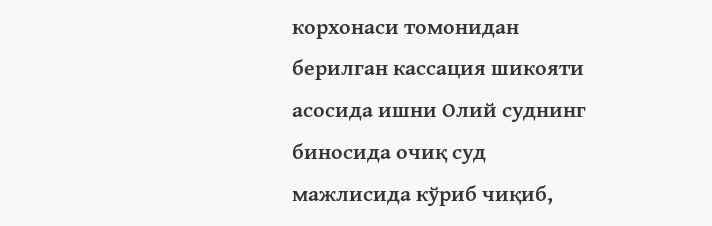корхонаси томонидан берилган кассация шикояти асосида ишни Олий суднинг биносида очиқ суд мажлисида кўриб чиқиб,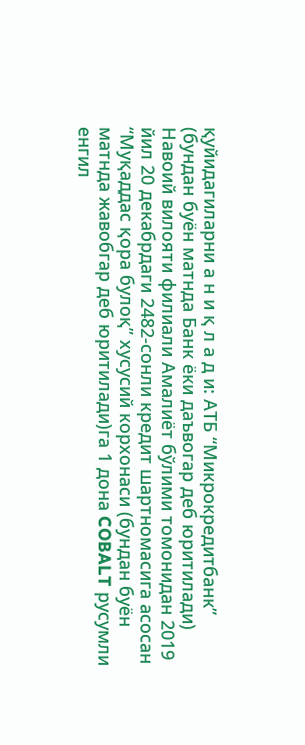қуйидагиларни а н и қ л а д и: АТБ “Микрокредитбанк” (бундан буён матнда Банк ёки даъвогар деб юритилади) Навоий вилояти филиали Амалиёт бўлими томонидан 2019 йил 20 декабрдаги 2482-сонли кредит шартномасига асосан “Муқаддас қора булоқ” хусусий корхонаси (бундан буён матнда жавобгар деб юритилади)га 1 дона COBALT русумли енгил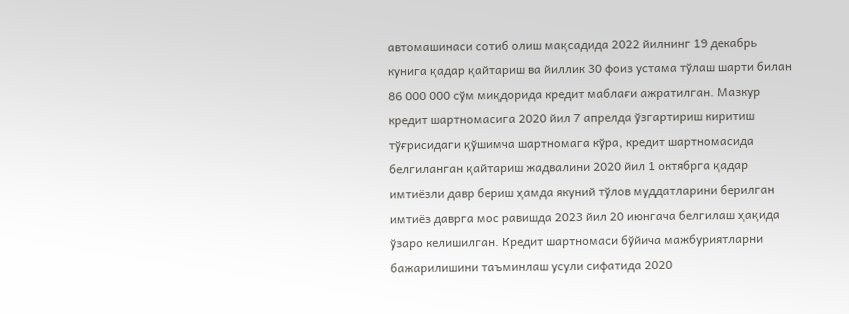автомашинаси сотиб олиш мақсадида 2022 йилнинг 19 декабрь кунига қадар қайтариш ва йиллик 30 фоиз устама тўлаш шарти билан 86 000 000 сўм миқдорида кредит маблағи ажратилган. Мазкур кредит шартномасига 2020 йил 7 апрелда ўзгартириш киритиш тўғрисидаги қўшимча шартномага кўра, кредит шартномасида белгиланган қайтариш жадвалини 2020 йил 1 октябрга қадар имтиёзли давр бериш ҳамда якуний тўлов муддатларини берилган имтиёз даврга мос равишда 2023 йил 20 июнгача белгилаш ҳақида ўзаро келишилган. Кредит шартномаси бўйича мажбуриятларни бажарилишини таъминлаш усули сифатида 2020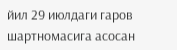йил 29 июлдаги гаров шартномасига асосан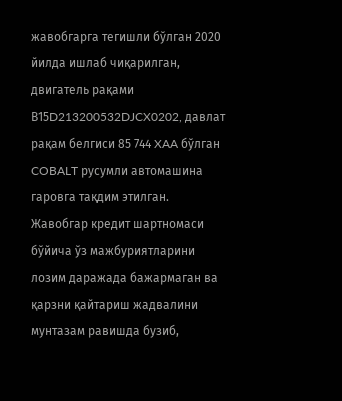жавобгарга тегишли бўлган 2020 йилда ишлаб чиқарилган, двигатель рақами В15D213200532DJCX0202, давлат рақам белгиси 85 744 XAA бўлган COBALT русумли автомашина гаровга тақдим этилган. Жавобгар кредит шартномаси бўйича ўз мажбуриятларини лозим даражада бажармаган ва қарзни қайтариш жадвалини мунтазам равишда бузиб,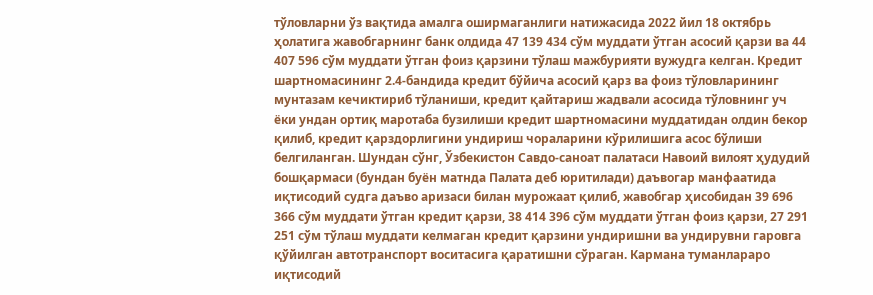тўловларни ўз вақтида амалга оширмаганлиги натижасида 2022 йил 18 октябрь ҳолатига жавобгарнинг банк олдида 47 139 434 сўм муддати ўтган асосий қарзи ва 44 407 596 сўм муддати ўтган фоиз қарзини тўлаш мажбурияти вужудга келган. Кредит шартномасининг 2.4-бандида кредит бўйича асосий қарз ва фоиз тўловларининг мунтазам кечиктириб тўланиши, кредит қайтариш жадвали асосида тўловнинг уч ёки ундан ортиқ маротаба бузилиши кредит шартномасини муддатидан олдин бекор қилиб, кредит қарздорлигини ундириш чораларини кўрилишига асос бўлиши белгиланган. Шундан сўнг, Ўзбекистон Савдо-саноат палатаси Навоий вилоят ҳудудий бошқармаси (бундан буён матнда Палата деб юритилади) даъвогар манфаатида иқтисодий судга даъво аризаси билан мурожаат қилиб, жавобгар ҳисобидан 39 696 366 сўм муддати ўтган кредит қарзи, 38 414 396 сўм муддати ўтган фоиз қарзи, 27 291 251 сўм тўлаш муддати келмаган кредит қарзини ундиришни ва ундирувни гаровга қўйилган автотранспорт воситасига қаратишни сўраган. Кармана туманлараро иқтисодий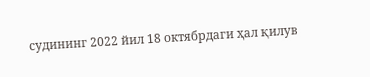судининг 2022 йил 18 октябрдаги ҳал қилув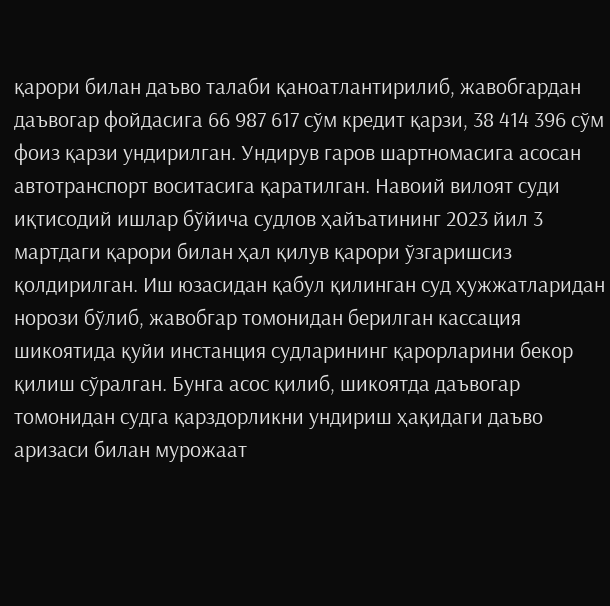қарори билан даъво талаби қаноатлантирилиб, жавобгардан даъвогар фойдасига 66 987 617 сўм кредит қарзи, 38 414 396 сўм фоиз қарзи ундирилган. Ундирув гаров шартномасига асосан автотранспорт воситасига қаратилган. Навоий вилоят суди иқтисодий ишлар бўйича судлов ҳайъатининг 2023 йил 3 мартдаги қарори билан ҳал қилув қарори ўзгаришсиз қолдирилган. Иш юзасидан қабул қилинган суд ҳужжатларидан норози бўлиб, жавобгар томонидан берилган кассация шикоятида қуйи инстанция судларининг қарорларини бекор қилиш сўралган. Бунга асос қилиб, шикоятда даъвогар томонидан судга қарздорликни ундириш ҳақидаги даъво аризаси билан мурожаат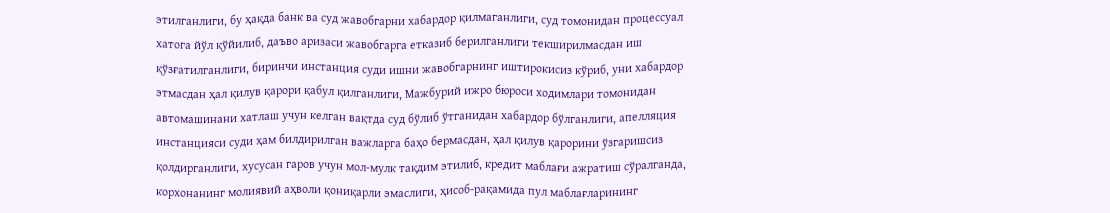этилганлиги, бу ҳақда банк ва суд жавобгарни хабардор қилмаганлиги, суд томонидан процессуал хатога йўл қўйилиб, даъво аризаси жавобгарга етказиб берилганлиги текширилмасдан иш қўзғатилганлиги, биринчи инстанция суди ишни жавобгарнинг иштирокисиз кўриб, уни хабардор этмасдан ҳал қилув қарори қабул қилганлиги, Мажбурий ижро бюроси ходимлари томонидан автомашинани хатлаш учун келган вақтда суд бўлиб ўтганидан хабардор бўлганлиги, апелляция инстанцияси суди ҳам билдирилган важларга баҳо бермасдан, ҳал қилув қарорини ўзгаришсиз қолдирганлиги, хусусан гаров учун мол-мулк тақдим этилиб, кредит маблағи ажратиш сўралганда, корхонанинг молиявий аҳволи қониқарли эмаслиги, ҳисоб-рақамида пул маблағларининг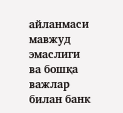айланмаси мавжуд эмаслиги ва бошқа важлар билан банк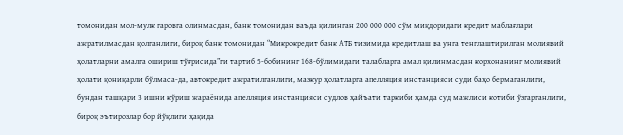томонидан мол-мулк гаровга олинмасдан, банк томонидан ваъда қилинган 200 000 000 сўм миқдоридаги кредит маблағлари ажратилмасдан қолганлиги, бироқ банк томонидан “Микрокредит банк АТБ тизимида кредитлаш ва унга тенглаштирилган молиявий ҳолатларни амалга ошириш тўғрисида”ги тартиб 5-бобининг 168-бўлимидаги талабларга амал қилинмасдан корхонанинг молиявий ҳолати қониқарли бўлмаса-да, автокредит ажратилганлиги, мазкур ҳолатларга апелляция инстанцияси суди баҳо бермаганлиги, бундан ташқари 3 ишни кўриш жараёнида апелляция инстанцияси судлов ҳайъати таркиби ҳамда суд мажлиси котиби ўзгарганлиги, бироқ эътирозлар бор йўқлиги ҳақида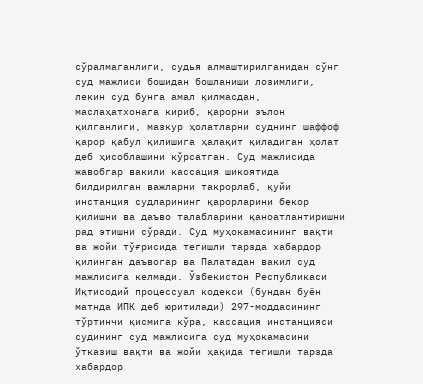сўралмаганлиги, судья алмаштирилганидан сўнг суд мажлиси бошидан бошланиши лозимлиги, лекин суд бунга амал қилмасдан, маслаҳатхонага кириб, қарорни эълон қилганлиги, мазкур ҳолатларни суднинг шаффоф қарор қабул қилишига ҳалақит қиладиган ҳолат деб ҳисоблашини кўрсатган. Суд мажлисида жавобгар вакили кассация шикоятида билдирилган важларни такрорлаб, қуйи инстанция судларининг қарорларини бекор қилишни ва даъво талабларини қаноатлантиришни рад этишни сўради. Суд муҳокамасининг вақти ва жойи тўғрисида тегишли тарзда хабардор қилинган даъвогар ва Палатадан вакил суд мажлисига келмади. Ўзбекистон Республикаси Иқтисодий процессуал кодекси (бундан буён матнда ИПК деб юритилади) 297-моддасининг тўртинчи қисмига кўра, кассация инстанцияси судининг суд мажлисига суд муҳокамасини ўтказиш вақти ва жойи ҳақида тегишли тарзда хабардор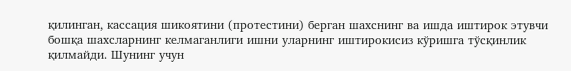қилинган, кассация шикоятини (протестини) берган шахснинг ва ишда иштирок этувчи бошқа шахсларнинг келмаганлиги ишни уларнинг иштирокисиз кўришга тўсқинлик қилмайди. Шунинг учун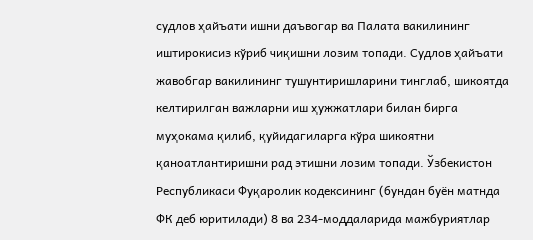судлов ҳайъати ишни даъвогар ва Палата вакилининг иштирокисиз кўриб чиқишни лозим топади. Судлов ҳайъати жавобгар вакилининг тушунтиришларини тинглаб, шикоятда келтирилган важларни иш ҳужжатлари билан бирга муҳокама қилиб, қуйидагиларга кўра шикоятни қаноатлантиришни рад этишни лозим топади. Ўзбекистон Республикаси Фуқаролик кодексининг (бундан буён матнда ФК деб юритилади) 8 ва 234-моддаларида мажбуриятлар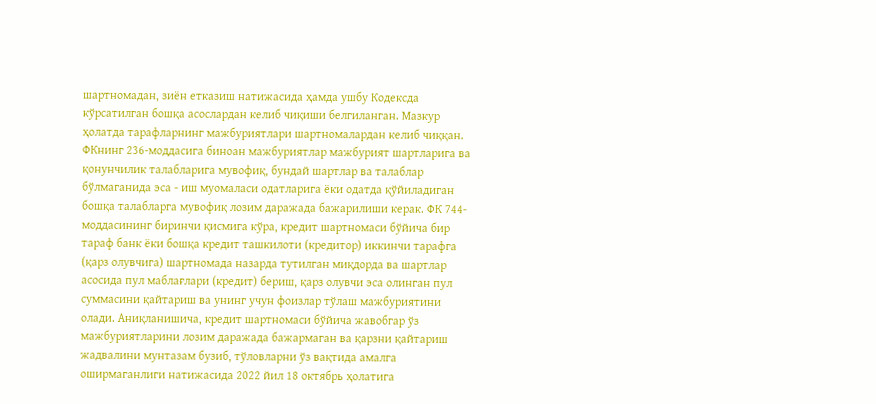шартномадан, зиён етказиш натижасида ҳамда ушбу Кодексда кўрсатилган бошқа асослардан келиб чиқиши белгиланган. Мазкур ҳолатда тарафларнинг мажбуриятлари шартномалардан келиб чиққан. ФКнинг 236-моддасига биноан мажбуриятлар мажбурият шартларига ва қонунчилик талабларига мувофиқ, бундай шартлар ва талаблар бўлмаганида эса - иш муомаласи одатларига ёки одатда қўйиладиган бошқа талабларга мувофиқ лозим даражада бажарилиши керак. ФК 744-моддасининг биринчи қисмига кўра, кредит шартномаси бўйича бир тараф банк ёки бошқа кредит ташкилоти (кредитор) иккинчи тарафга (қарз олувчига) шартномада назарда тутилган миқдорда ва шартлар асосида пул маблағлари (кредит) бериш, қарз олувчи эса олинган пул суммасини қайтариш ва унинг учун фоизлар тўлаш мажбуриятини олади. Аниқланишича, кредит шартномаси бўйича жавобгар ўз мажбуриятларини лозим даражада бажармаган ва қарзни қайтариш жадвалини мунтазам бузиб, тўловларни ўз вақтида амалга оширмаганлиги натижасида 2022 йил 18 октябрь ҳолатига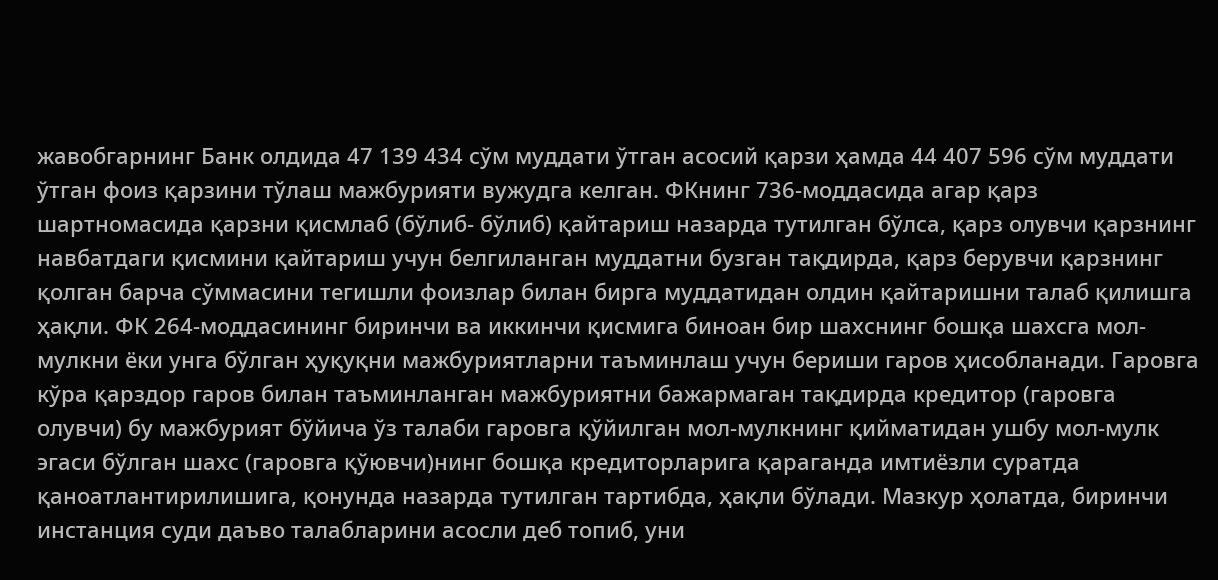жавобгарнинг Банк олдида 47 139 434 сўм муддати ўтган асосий қарзи ҳамда 44 407 596 сўм муддати ўтган фоиз қарзини тўлаш мажбурияти вужудга келган. ФКнинг 736-моддасида агар қарз шартномасида қарзни қисмлаб (бўлиб- бўлиб) қайтариш назарда тутилган бўлса, қарз олувчи қарзнинг навбатдаги қисмини қайтариш учун белгиланган муддатни бузган тақдирда, қарз берувчи қарзнинг қолган барча сўммасини тегишли фоизлар билан бирга муддатидан олдин қайтаришни талаб қилишга ҳақли. ФК 264-моддасининг биринчи ва иккинчи қисмига биноан бир шахснинг бошқа шахсга мол-мулкни ёки унга бўлган ҳуқуқни мажбуриятларни таъминлаш учун бериши гаров ҳисобланади. Гаровга кўра қарздор гаров билан таъминланган мажбуриятни бажармаган тақдирда кредитор (гаровга олувчи) бу мажбурият бўйича ўз талаби гаровга қўйилган мол-мулкнинг қийматидан ушбу мол-мулк эгаси бўлган шахс (гаровга қўювчи)нинг бошқа кредиторларига қараганда имтиёзли суратда қаноатлантирилишига, қонунда назарда тутилган тартибда, ҳақли бўлади. Мазкур ҳолатда, биринчи инстанция суди даъво талабларини асосли деб топиб, уни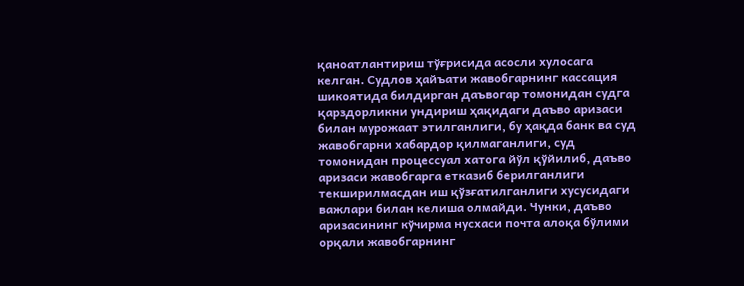қаноатлантириш тўғрисида асосли хулосага келган. Судлов ҳайъати жавобгарнинг кассация шикоятида билдирган даъвогар томонидан судга қарздорликни ундириш ҳақидаги даъво аризаси билан мурожаат этилганлиги, бу ҳақда банк ва суд жавобгарни хабардор қилмаганлиги, суд томонидан процессуал хатога йўл қўйилиб, даъво аризаси жавобгарга етказиб берилганлиги текширилмасдан иш қўзғатилганлиги хусусидаги важлари билан келиша олмайди. Чунки, даъво аризасининг кўчирма нусхаси почта алоқа бўлими орқали жавобгарнинг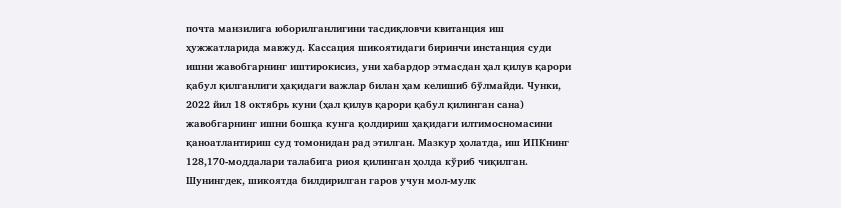почта манзилига юборилганлигини тасдиқловчи квитанция иш ҳужжатларида мавжуд. Кассация шикоятидаги биринчи инстанция суди ишни жавобгарнинг иштирокисиз, уни хабардор этмасдан ҳал қилув қарори қабул қилганлиги ҳақидаги важлар билан ҳам келишиб бўлмайди. Чунки, 2022 йил 18 октябрь куни (ҳал қилув қарори қабул қилинган сана) жавобгарнинг ишни бошқа кунга қолдириш ҳақидаги илтимосномасини қаноатлантириш суд томонидан рад этилган. Мазкур ҳолатда, иш ИПКнинг 128,170-моддалари талабига риоя қилинган ҳолда кўриб чиқилган. Шунингдек, шикоятда билдирилган гаров учун мол-мулк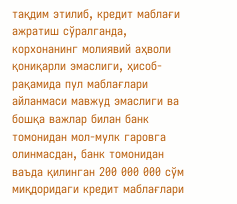тақдим этилиб, кредит маблағи ажратиш сўралганда, корхонанинг молиявий аҳволи қониқарли эмаслиги, ҳисоб-рақамида пул маблағлари айланмаси мавжуд эмаслиги ва бошқа важлар билан банк томонидан мол-мулк гаровга олинмасдан, банк томонидан ваъда қилинган 200 000 000 сўм миқдоридаги кредит маблағлари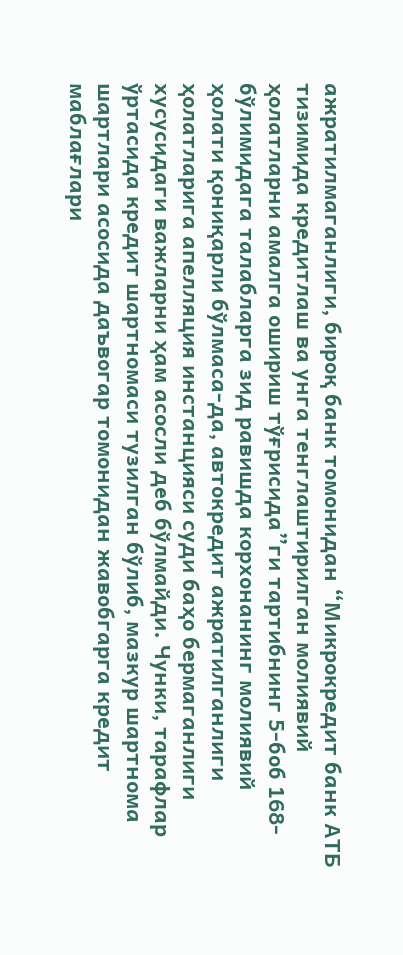ажратилмаганлиги, бироқ банк томонидан “Микрокредит банк АТБ тизимида кредитлаш ва унга тенглаштирилган молиявий ҳолатларни амалга ошириш тўғрисида”ги тартибнинг 5-боб 168-бўлимидага талабларга зид равишда корхонанинг молиявий ҳолати қониқарли бўлмаса-да, автокредит ажратилганлиги ҳолатларига апелляция инстанцияси суди баҳо бермаганлиги хусусидаги важларни ҳам асосли деб бўлмайди. Чунки, тарафлар ўртасида кредит шартномаси тузилган бўлиб, мазкур шартнома шартлари асосида даъвогар томонидан жавобгарга кредит маблағлари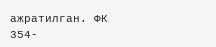ажратилган. ФК 354-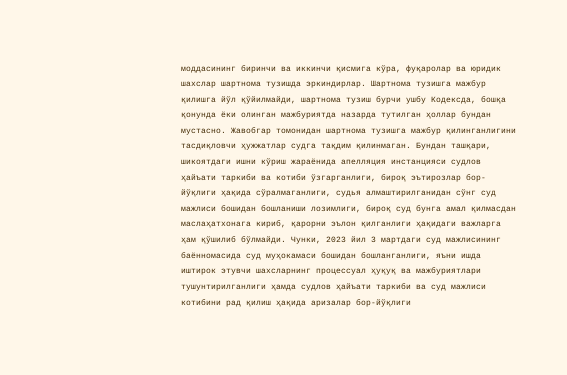моддасининг биринчи ва иккинчи қисмига кўра, фуқаролар ва юридик шахслар шартнома тузишда эркиндирлар. Шартнома тузишга мажбур қилишга йўл қўйилмайди, шартнома тузиш бурчи ушбу Кодексда, бошқа қонунда ёки олинган мажбуриятда назарда тутилган ҳоллар бундан мустасно. Жавобгар томонидан шартнома тузишга мажбур қилинганлигини тасдиқловчи ҳужжатлар судга тақдим қилинмаган. Бундан ташқари, шикоятдаги ишни кўриш жараёнида апелляция инстанцияси судлов ҳайъати таркиби ва котиби ўзгарганлиги, бироқ эътирозлар бор-йўқлиги ҳақида сўралмаганлиги, судья алмаштирилганидан сўнг суд мажлиси бошидан бошланиши лозимлиги, бироқ суд бунга амал қилмасдан маслаҳатхонага кириб, қарорни эълон қилганлиги ҳақидаги важларга ҳам қўшилиб бўлмайди. Чунки, 2023 йил 3 мартдаги суд мажлисининг баённомасида суд муҳокамаси бошидан бошланганлиги, яъни ишда иштирок этувчи шахсларнинг процессуал ҳуқуқ ва мажбуриятлари тушунтирилганлиги ҳамда судлов ҳайъати таркиби ва суд мажлиси котибини рад қилиш ҳақида аризалар бор-йўқлиги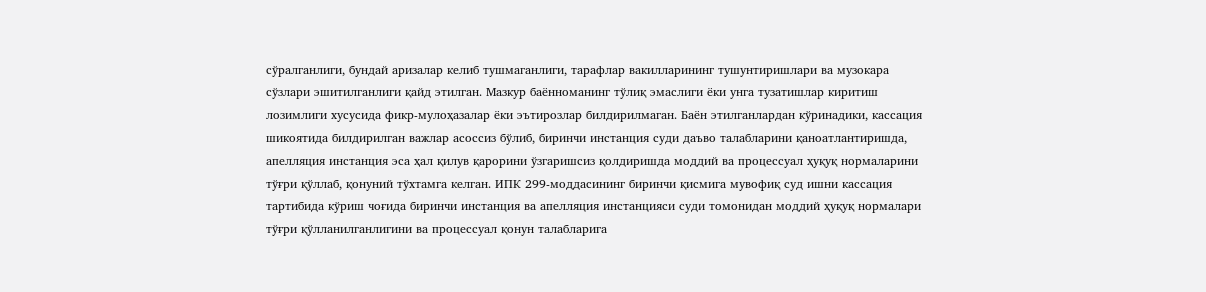сўралганлиги, бундай аризалар келиб тушмаганлиги, тарафлар вакилларининг тушунтиришлари ва музокара сўзлари эшитилганлиги қайд этилган. Мазкур баённоманинг тўлиқ эмаслиги ёки унга тузатишлар киритиш лозимлиги хусусида фикр-мулоҳазалар ёки эътирозлар билдирилмаган. Баён этилганлардан кўринадики, кассация шикоятида билдирилган важлар асоссиз бўлиб, биринчи инстанция суди даъво талабларини қаноатлантиришда, апелляция инстанция эса ҳал қилув қарорини ўзгаришсиз қолдиришда моддий ва процессуал ҳуқуқ нормаларини тўғри қўллаб, қонуний тўхтамга келган. ИПК 299-моддасининг биринчи қисмига мувофиқ суд ишни кассация тартибида кўриш чоғида биринчи инстанция ва апелляция инстанцияси суди томонидан моддий ҳуқуқ нормалари тўғри қўлланилганлигини ва процессуал қонун талабларига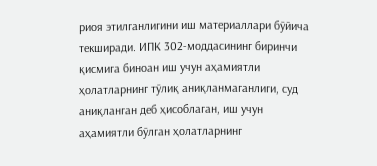риоя этилганлигини иш материаллари бўйича текширади. ИПК 302-моддасининг биринчи қисмига биноан иш учун аҳамиятли ҳолатларнинг тўлиқ аниқланмаганлиги, суд аниқланган деб ҳисоблаган, иш учун аҳамиятли бўлган ҳолатларнинг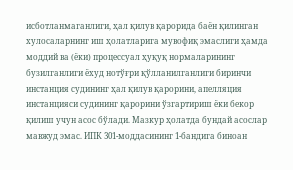исботланмаганлиги, ҳал қилув қарорида баён қилинган хулосаларнинг иш ҳолатларига мувофиқ эмаслиги ҳамда моддий ва (ёки) процессуал ҳуқуқ нормаларининг бузилганлиги ёхуд нотўғри қўлланилганлиги биринчи инстанция судининг ҳал қилув қарорини, апелляция инстанцияси судининг қарорини ўзгартириш ёки бекор қилиш учун асос бўлади. Мазкур ҳолатда бундай асослар мавжуд эмас. ИПК 301-моддасининг 1-бандига биноан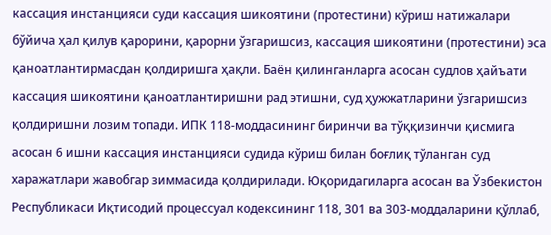кассация инстанцияси суди кассация шикоятини (протестини) кўриш натижалари бўйича ҳал қилув қарорини, қарорни ўзгаришсиз, кассация шикоятини (протестини) эса қаноатлантирмасдан қолдиришга ҳақли. Баён қилинганларга асосан судлов ҳайъати кассация шикоятини қаноатлантиришни рад этишни, суд ҳужжатларини ўзгаришсиз қолдиришни лозим топади. ИПК 118-моддасининг биринчи ва тўққизинчи қисмига асосан 6 ишни кассация инстанцияси судида кўриш билан боғлиқ тўланган суд харажатлари жавобгар зиммасида қолдирилади. Юқоридагиларга асосан ва Ўзбекистон Республикаси Иқтисодий процессуал кодексининг 118, 301 ва 303-моддаларини қўллаб,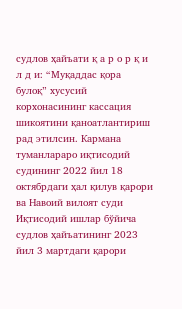судлов ҳайъати қ а р о р қ и л д и: “Муқаддас қора булоқ” хусусий корхонасининг кассация шикоятини қаноатлантириш рад этилсин. Кармана туманлараро иқтисодий судининг 2022 йил 18 октябрдаги ҳал қилув қарори ва Навоий вилоят суди Иқтисодий ишлар бўйича судлов ҳайъатининг 2023 йил 3 мартдаги қарори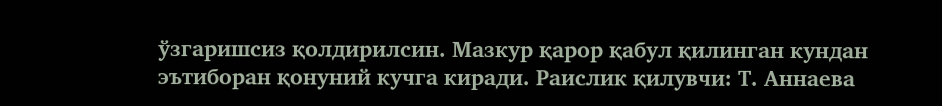ўзгаришсиз қолдирилсин. Мазкур қарор қабул қилинган кундан эътиборан қонуний кучга киради. Раислик қилувчи: Т. Аннаева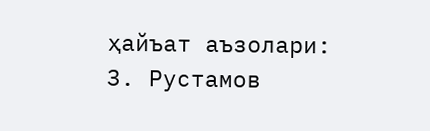ҳайъат аъзолари: З. Рустамов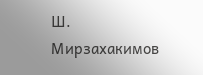Ш. Мирзахакимов